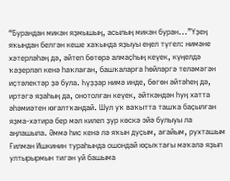“Бурандан микән яҙмышың, асылың микән буран...”Үҙең яҡындан белгән кеше хаҡында яҙыуы еңел түгел: нимәне хәтерләһәң дә, әйтеп бөтөрә алмаҫһың кеүек, күңелдә ҡәҙерләп кенә һаҡлаған, башҡаларға һөйләргә теләмәгән иҫтәлектәр ҙә була. Һүҙҙәр нимә инде, бөгөн әйтәһең дә, иртәгә яҙаһың да, онотолған кеүек, әйткәндән һуң хатта әһәмиәтен юғалтҡандай. Шул уҡ ваҡытта ташҡа баҫылған яҙма-хәтирә бер мәл килеп ҙур көскә эйә булыуы ла аңлашыла. Әммә һис кенә лә яҡын дуҫым, ағайым, рухташым Ғилман Ишкинин тураһында ошондай юҫыҡтағы мәҡәлә яҙып ултырырмын тигән уй башыма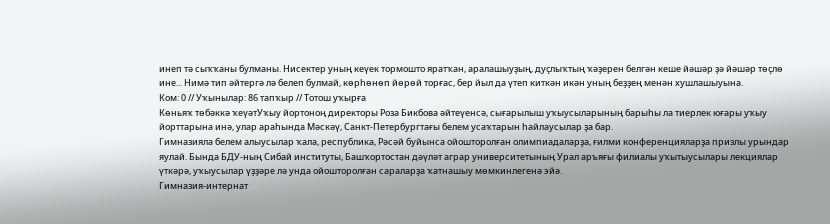инеп тә сыҡҡаны булманы. Нисектер уның кеүек тормошто яратҡан, аралашыуҙың, дуҫлыҡтың ҡәҙерен белгән кеше йәшәр ҙә йәшәр төҫлө ине... Нимә тип әйтергә лә белеп булмай, көрһөнөп йөрөй торғас, бер йыл да үтеп киткән икән уның беҙҙең менән хушлашыуына.
Ком: 0 // Уҡынылар: 86 тапҡыр // Тотош уҡырға
Көньяҡ төбәккә ҡеүәтУҡыу йортоноң директоры Роза Бикбова әйтеүенсә, сығарылыш уҡыусыларының барыһы ла тиерлек юғары уҡыу йорттарына инә, улар араһында Мәскәү, Санкт-Петербургтағы белем усаҡтарын һайлаусылар ҙа бар.
Гимназияла белем алыусылар ҡала, республика, Рәсәй буйынса ойошторолған олимпиадаларҙа, ғилми конференцияларҙа призлы урындар яулай. Бында БДУ-ның Сибай институты, Башҡортостан дәүләт аграр университетының Урал аръяғы филиалы уҡытыусылары лекциялар үткәрә, уҡыусылар үҙҙәре лә унда ойошторолған сараларҙа ҡатнашыу мөмкинлегенә эйә.
Гимназия-интернат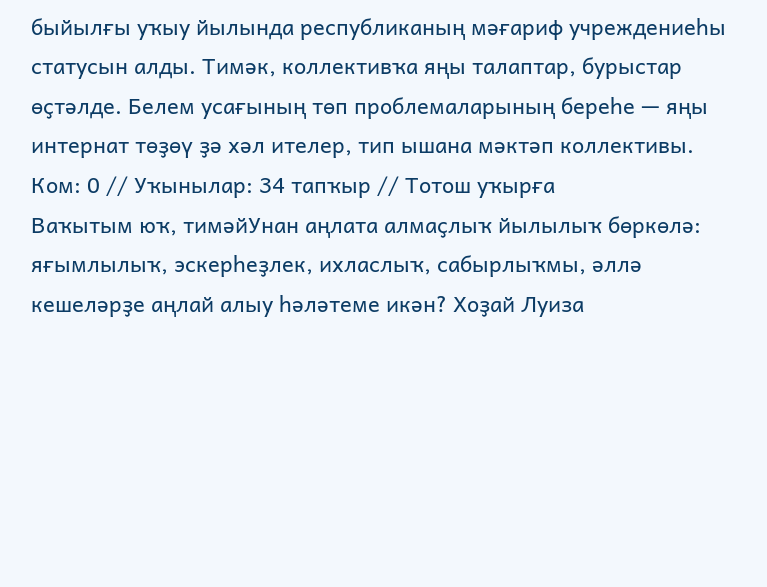быйылғы уҡыу йылында республиканың мәғариф учреждениеһы статусын алды. Тимәк, коллективҡа яңы талаптар, бурыстар өҫтәлде. Белем усағының төп проблемаларының береһе — яңы интернат төҙөү ҙә хәл ителер, тип ышана мәктәп коллективы.
Ком: 0 // Уҡынылар: 34 тапҡыр // Тотош уҡырға
Ваҡытым юҡ, тимәйУнан аңлата алмаҫлыҡ йылылыҡ бөркөлә: яғымлылыҡ, эскерһеҙлек, ихласлыҡ, сабырлыҡмы, әллә кешеләрҙе аңлай алыу һәләтеме икән? Хоҙай Луиза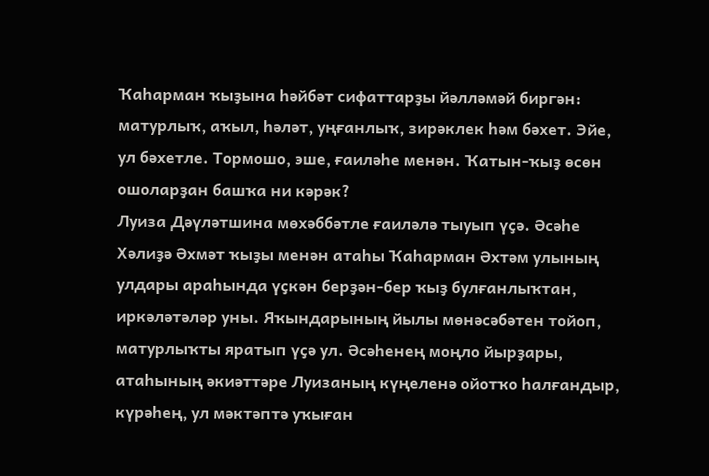Ҡаһарман ҡыҙына һәйбәт сифаттарҙы йәлләмәй биргән: матурлыҡ, аҡыл, һәләт, уңғанлыҡ, зирәклек һәм бәхет. Эйе, ул бәхетле. Тормошо, эше, ғаиләһе менән. Ҡатын-ҡыҙ өсөн ошоларҙан башҡа ни кәрәк?
Луиза Дәүләтшина мөхәббәтле ғаиләлә тыуып үҫә. Әсәһе Хәлиҙә Әхмәт ҡыҙы менән атаһы Ҡаһарман Әхтәм улының улдары араһында үҫкән берҙән-бер ҡыҙ булғанлыҡтан, иркәләтәләр уны. Яҡындарының йылы мөнәсәбәтен тойоп, матурлыҡты яратып үҫә ул. Әсәһенең моңло йырҙары, атаһының әкиәттәре Луизаның күңеленә ойотҡо һалғандыр, күрәһең, ул мәктәптә уҡыған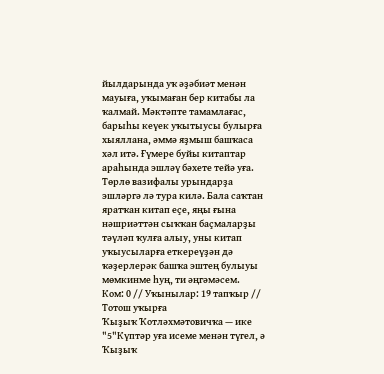йылдарында уҡ әҙәбиәт менән мауыға, уҡымаған бер китабы ла ҡалмай. Мәктәпте тамамлағас, барыһы кеүек уҡытыусы булырға хыяллана, әммә яҙмыш башҡаса хәл итә. Ғүмере буйы китаптар араһында эшләү бәхете тейә уға. Төрлө вазифалы урындарҙа эшләргә лә тура килә. Бала саҡтан яратҡан китап еҫе, яңы ғына нәшриәттән сыҡҡан баҫмаларҙы тәүләп ҡулға алыу, уны китап уҡыусыларға еткереүҙән дә ҡәҙерлерәк башҡа эштең булыуы мөмкинме һуң, ти әңгәмәсем.
Ком: 0 // Уҡынылар: 19 тапҡыр // Тотош уҡырға
Ҡыҙыҡ Ҡотләхмәтовичҡа — ике "5"Күптәр уға исеме менән түгел, ә Ҡыҙыҡ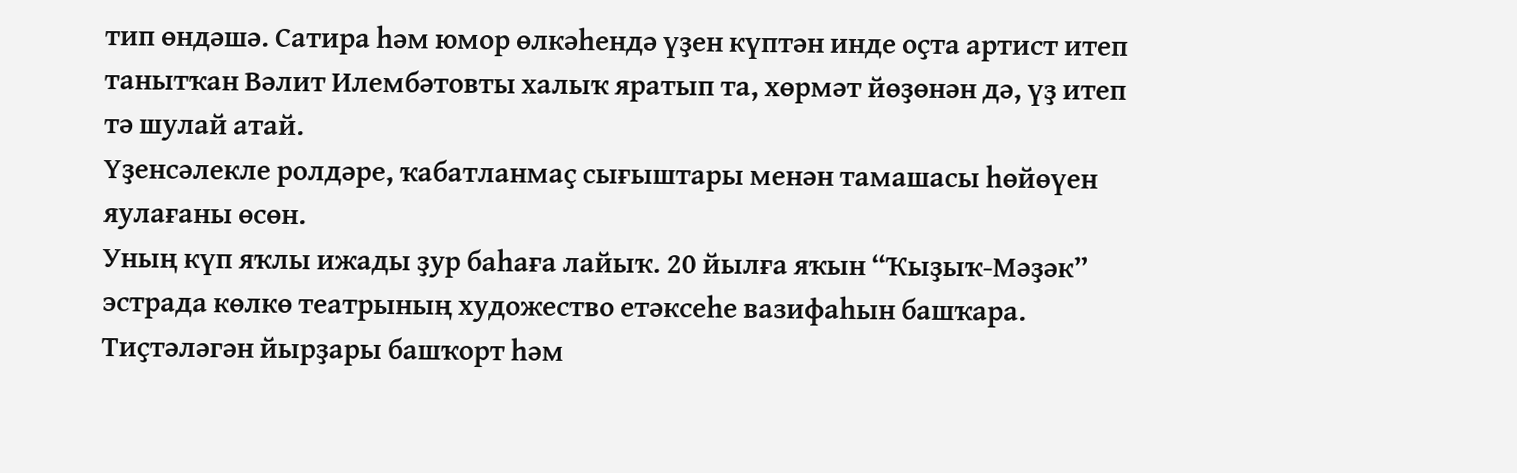тип өндәшә. Сатира һәм юмор өлкәһендә үҙен күптән инде оҫта артист итеп танытҡан Вәлит Илембәтовты халыҡ яратып та, хөрмәт йөҙөнән дә, үҙ итеп тә шулай атай.
Үҙенсәлекле ролдәре, ҡабатланмаҫ сығыштары менән тамашасы һөйөүен яулағаны өсөн.
Уның күп яҡлы ижады ҙур баһаға лайыҡ. 20 йылға яҡын “Ҡыҙыҡ-Мәҙәк” эстрада көлкө театрының художество етәксеһе вазифаһын башҡара. Тиҫтәләгән йырҙары башҡорт һәм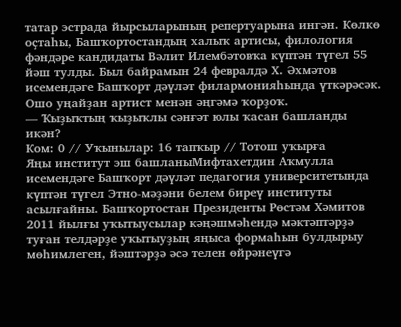татар эстрада йырсыларының репертуарына ингән. Көлкө оҫтаһы, Башҡортостандың халыҡ артисы, филология фәндәре кандидаты Вәлит Илембәтовҡа күптән түгел 55 йәш тулды. Был байрамын 24 февралдә Х. Әхмәтов исемендәге Башҡорт дәүләт филармонияһында үткәрәсәк. Ошо уңайҙан артист менән әңгәмә ҡорҙоҡ.
— Ҡыҙыҡтың ҡыҙыҡлы сәнғәт юлы ҡасан башланды икән?
Ком: 0 // Уҡынылар: 16 тапҡыр // Тотош уҡырға
Яңы институт эш башланыМифтахетдин Аҡмулла исемендәге Башҡорт дәүләт педагогия университетында күптән түгел Этно-мәҙәни белем биреү институты асылғайны. Башҡортостан Президенты Рөстәм Хәмитов 2011 йылғы уҡытыусылар кәңәшмәһендә мәктәптәрҙә туған телдәрҙе уҡытыуҙың яңыса формаһын булдырыу мөһимлеген, йәштәрҙә әсә телен өйрәнеүгә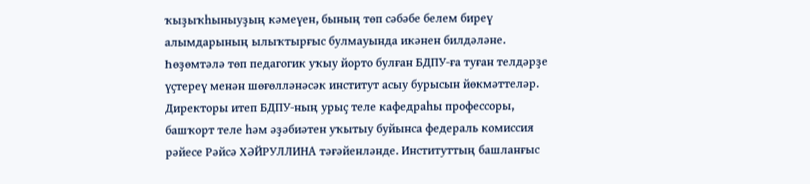ҡыҙыҡһыныуҙың кәмеүен, бының төп сәбәбе белем биреү алымдарының ылыҡтырғыс булмауында икәнен билдәләне. Һөҙөмтәлә төп педагогик уҡыу йорто булған БДПУ-ға туған телдәрҙе үҫтереү менән шөғөлләнәсәк институт асыу бурысын йөкмәттеләр.
Директоры итеп БДПУ-ның урыҫ теле кафедраһы профессоры, башҡорт теле һәм әҙәбиәтен уҡытыу буйынса федераль комиссия рәйесе Рәйсә ХӘЙРУЛЛИНА тәғәйенләнде. Институттың башланғыс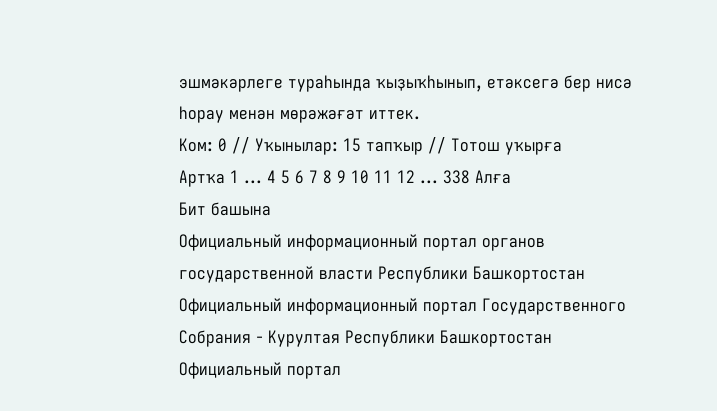эшмәкәрлеге тураһында ҡыҙыҡһынып, етәксегә бер нисә һорау менән мөрәжәғәт иттек.
Ком: 0 // Уҡынылар: 15 тапҡыр // Тотош уҡырға
Артҡа 1 ... 4 5 6 7 8 9 10 11 12 ... 338 Алға
Бит башына
Официальный информационный портал органов государственной власти Республики Башкортостан  Официальный информационный портал Государственного Собрания - Курултая Республики Башкортостан  Официальный портал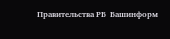Правительства РБ  Башинформ